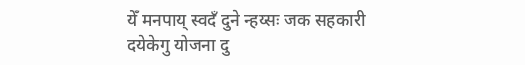येँ मनपाय् स्वदँ दुने न्हय्सः जक सहकारी दयेकेगु योजना दु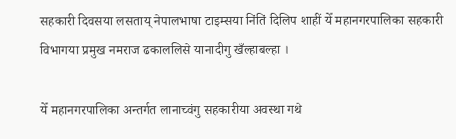सहकारी दिवसया लसताय् नेपालभाषा टाइम्सया निंतिं दिलिप शाहीं येँ महानगरपालिका सहकारी विभागया प्रमुख नमराज ढकाललिसे यानादीगु खँल्हाबल्हा ।

येँ महानगरपालिका अन्तर्गत लानाच्वंगु सहकारीया अवस्था गथे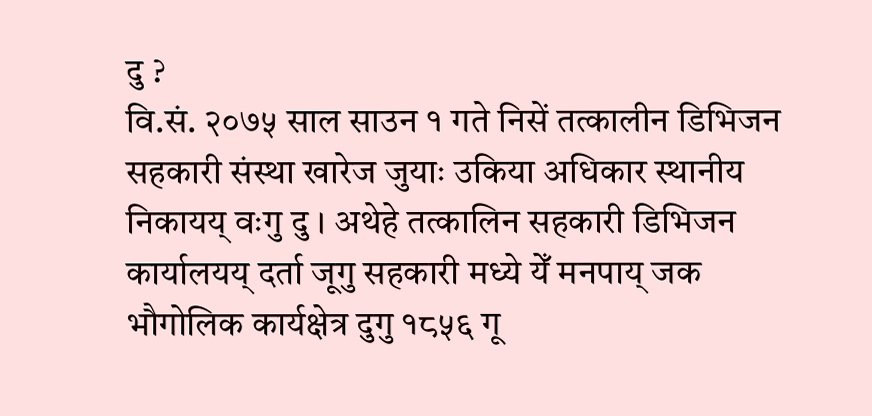दु ?
वि.सं. २०७५ साल साउन १ गते निसें तत्कालीन डिभिजन सहकारी संस्था खारेज जुयाः उकिया अधिकार स्थानीय निकायय् वःगु दु । अथेहे तत्कालिन सहकारी डिभिजन कार्यालयय् दर्ता जूगु सहकारी मध्ये येँ मनपाय् जक भौगोलिक कार्यक्षेत्र दुगु १८५६ गू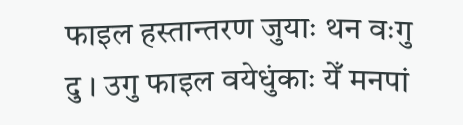फाइल हस्तान्तरण जुयाः थन वःगु दु । उगु फाइल वयेधुंकाः येँ मनपां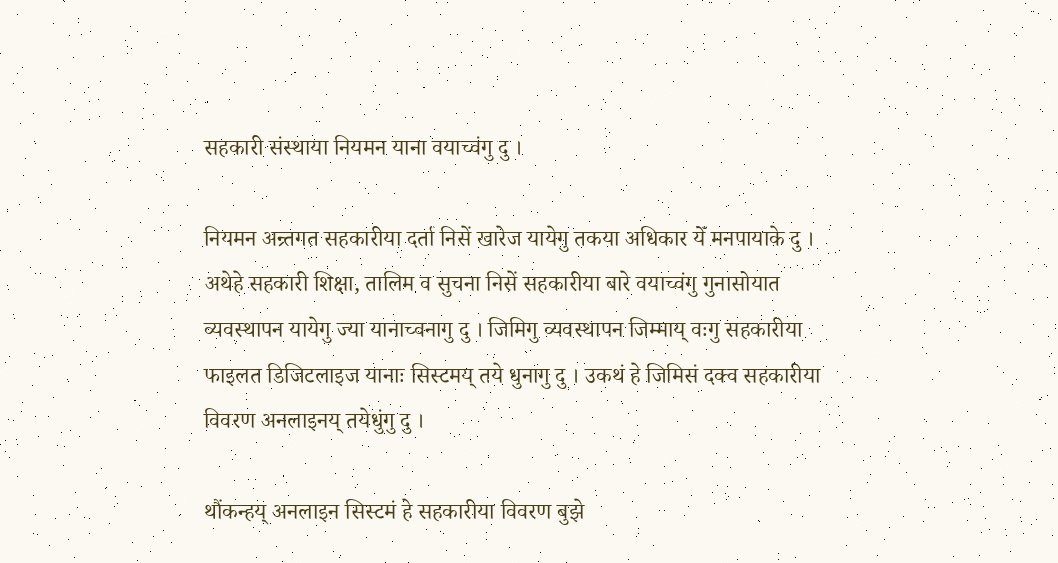सहकारी संस्थाया नियमन याना वयाच्वंगु दु ।

नियमन अन्र्तगत सहकारीया दर्ता निसें खारेज यायेगु तकया अधिकार येँ मनपायाके दु । अथेहे सहकारी शिक्षा, तालिम व सुचना निसें सहकारीया बारे वयाच्वंगु गुनासोयात व्यवस्थापन यायेगु ज्या यानाच्वनागु दु । जिमिगु व्यवस्थापन जिम्माय् वःगु सहकारीया फाइलत डिजिटलाइज यानाः सिस्टमय् तये धुनागु दु । उकथं हे जिमिसं दक्व सहकारीया विवरण अनलाइनय् तयेधुंगु दु ।

थौंकन्हय् अनलाइन सिस्टमं हे सहकारीया विवरण बुझे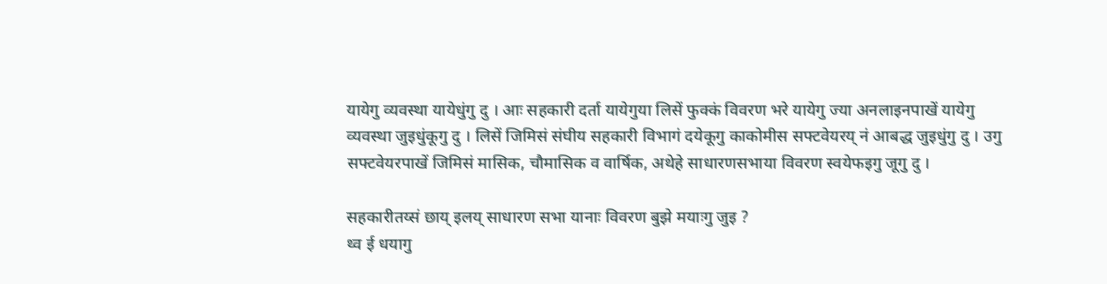यायेगु व्यवस्था यायेधुंगु दु । आः सहकारी दर्ता यायेगुया लिसें फुक्कं विवरण भरे यायेगु ज्या अनलाइनपाखें यायेगु व्यवस्था जुइधुंकूगु दु । लिसें जिमिसं संघीय सहकारी विभागं दयेकूगु काकोमीस सफ्टवेयरय् नं आबद्ध जुइधुंगु दु । उगु सफ्टवेयरपाखें जिमिसं मासिक, चौमासिक व वार्षिक, अथेहे साधारणसभाया विवरण स्वयेफइगु जूगु दु ।

सहकारीतय्सं छाय् इलय् साधारण सभा यानाः विवरण बुझे मयाःगु जुइ ?
थ्व ई धयागु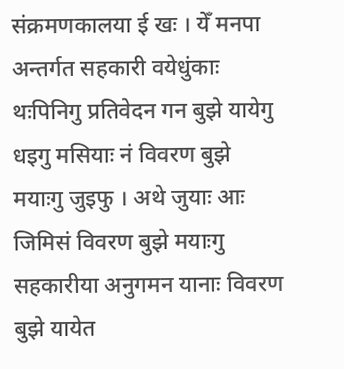संक्रमणकालया ई खः । येँ मनपा अन्तर्गत सहकारी वयेधुंकाः थःपिनिगु प्रतिवेदन गन बुझे यायेगु धइगु मसियाः नं विवरण बुझे मयाःगु जुइफु । अथे जुयाः आः जिमिसं विवरण बुझे मयाःगु सहकारीया अनुगमन यानाः विवरण बुझे यायेत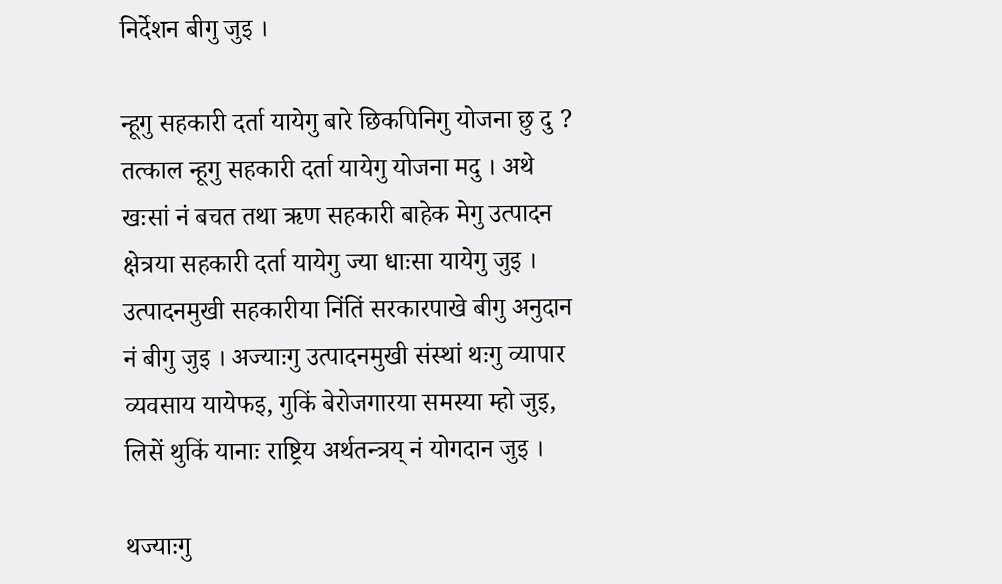निर्देशन बीगु जुइ ।

न्हूगु सहकारी दर्ता यायेगु बारे छिकपिनिगु योजना छु दु ?
तत्काल न्हूगु सहकारी दर्ता यायेगु योजना मदु । अथे खःसां नं बचत तथा ऋण सहकारी बाहेक मेगु उत्पादन क्षेत्रया सहकारी दर्ता यायेगु ज्या धाःसा यायेगु जुइ । उत्पादनमुखी सहकारीया निंतिं सरकारपाखे बीगु अनुदान नं बीगु जुइ । अज्याःगु उत्पादनमुखी संस्थां थःगु व्यापार व्यवसाय यायेफइ, गुकिं बेरोजगारया समस्या म्हो जुइ, लिसें थुकिं यानाः राष्ट्रिय अर्थतन्त्रय् नं योगदान जुइ ।

थज्याःगु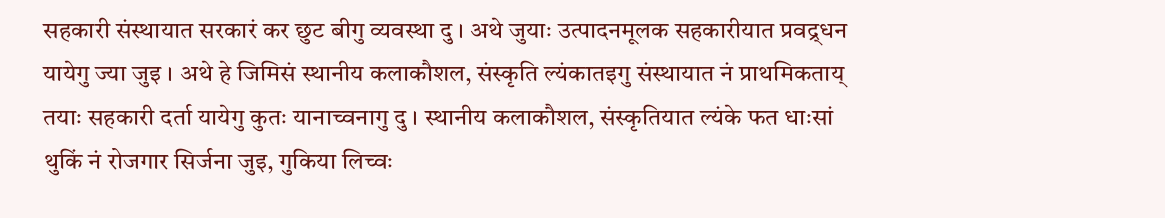सहकारी संस्थायात सरकारं कर छुट बीगु व्यवस्था दु । अथे जुयाः उत्पादनमूलक सहकारीयात प्रवद्र्धन यायेगु ज्या जुइ । अथे हे जिमिसं स्थानीय कलाकौशल, संस्कृति ल्यंकातइगु संस्थायात नं प्राथमिकताय् तयाः सहकारी दर्ता यायेगु कुतः यानाच्वनागु दु । स्थानीय कलाकौशल, संस्कृतियात ल्यंके फत धाःसां थुकिं नं रोजगार सिर्जना जुइ, गुकिया लिच्वः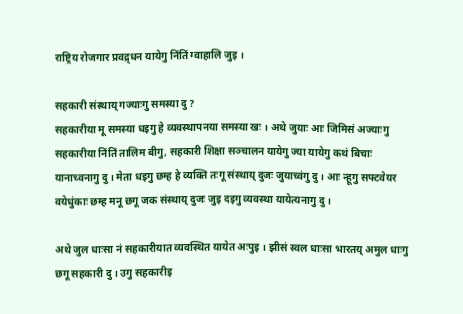राष्ट्रिय रोजगार प्रवद्र्धन यायेगु निंतिं ग्वाहालि जुइ ।

सहकारी संस्थाय् गज्याःगु समस्या दु ?
सहकारीया मू समस्या धइगु हे व्यवस्थापनया समस्या खः । अथे जुयाः आः जिमिसं अज्याःगु सहकारीया निंतिं तालिम बीगु, सहकारी शिक्षा सञ्चालन यायेगु ज्या यायेगु कथं बिचाः यानाच्वनागु दु । मेता धइगु छम्ह हे व्यक्ति तःगू संस्थाय् दुजः जुयाच्वंगु दु । आः न्हूगु सफ्टवेयर वयेधुंकाः छम्ह मनू छगू जक संस्थाय् दुजः जुइ दइगु व्यवस्था यायेत्यनागु दु ।

अथे जुल धाःसा नं सहकारीयात व्यवस्थित यायेत अःपुइ । झीसं स्वल धाःसा भारतय् अमुल धाःगु छगू सहकारी दु । उगु सहकारीइ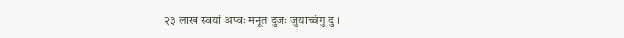२३ लाख स्वयां अप्वः मनूत दुजः जुयाच्वंगु दु ।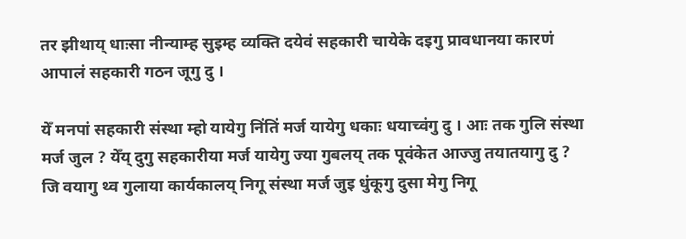तर झीथाय् धाःसा नीन्याम्ह सुइम्ह व्यक्ति दयेवं सहकारी चायेके दइगु प्रावधानया कारणं आपालं सहकारी गठन जूगु दु ।

येँ मनपां सहकारी संस्था म्हो यायेगु निंतिं मर्ज यायेगु धकाः धयाच्वंगु दु । आः तक गुलि संस्था मर्ज जुल ? येँय् दुगु सहकारीया मर्ज यायेगु ज्या गुबलय् तक पूवंकेत आज्जु तयातयागु दु ?
जि वयागु थ्व गुलाया कार्यकालय् निगू संस्था मर्ज जुइ धुंकूगु दुसा मेगु निगू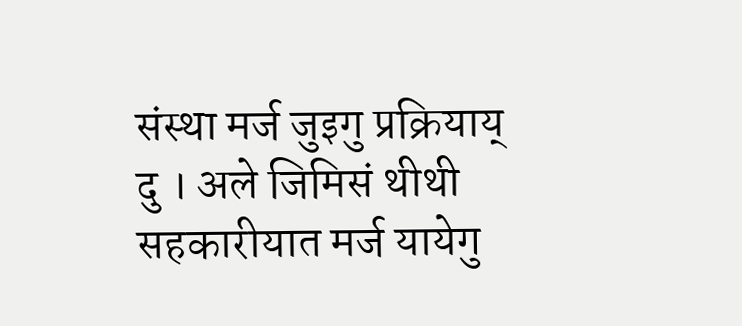संस्था मर्ज जुइगु प्रक्रियाय् दु । अले जिमिसं थीथी सहकारीयात मर्ज यायेगु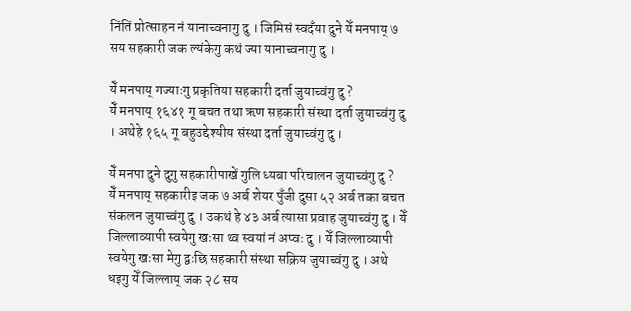निंतिं प्रोत्साहन नं यानाच्वनागु दु । जिमिसं स्वदँया दुने येँ मनपाय् ७ सय सहकारी जक ल्यंकेगु कथं ज्या यानाच्वनागु दु ।

येँ मनपाय् गज्याःगु प्रकृतिया सहकारी दर्ता जुयाच्वंगु दु ?
येँ मनपाय् १६४१ गू बचत तथा ऋण सहकारी संस्था दर्ता जुयाच्वंगु दु । अथेहे १६५ गू बहुउद्देश्यीय संस्था दर्ता जुयाच्वंगु दु ।

येँ मनपा दुने दुगु सहकारीपाखें गुलि ध्यबा परिचालन जुयाच्वंगु दु ?
येँ मनपाय् सहकारीइ जक ७ अर्ब शेयर पुँजी दुसा ५२ अर्ब तका बचत संकलन जुयाच्वंगु दु । उकथं हे ४३ अर्ब त्यासा प्रवाह जुयाच्वंगु दु । येँ जिल्लाव्यापी स्वयेगु खःसा थ्व स्वयां नं अप्वः दु । येँ जिल्लाव्यापी स्वयेगु खःसा मेगु द्वःछि सहकारी संस्था सक्रिय जुयाच्वंगु दु । अथे धइगु येँ जिल्लाय् जक २८ सय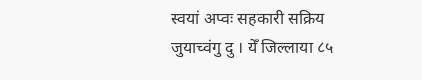स्वयां अप्वः सहकारी सक्रिय जुयाच्वंगु दु । येँ जिल्लाया ८५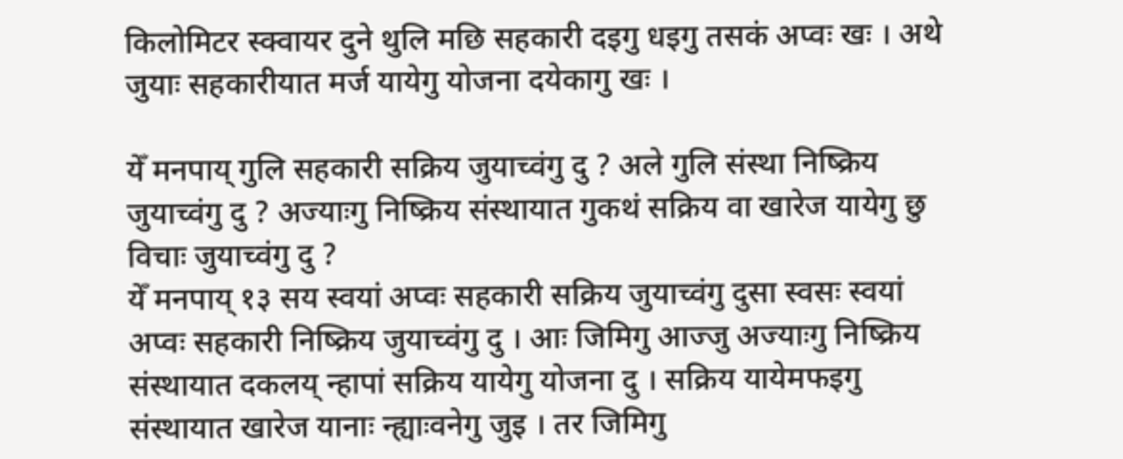किलोमिटर स्क्वायर दुने थुलि मछि सहकारी दइगु धइगु तसकं अप्वः खः । अथे जुयाः सहकारीयात मर्ज यायेगु योजना दयेकागु खः ।

येँ मनपाय् गुलि सहकारी सक्रिय जुयाच्वंगु दु ? अले गुलि संस्था निष्क्रिय जुयाच्वंगु दु ? अज्याःगु निष्क्रिय संस्थायात गुकथं सक्रिय वा खारेज यायेगु छु विचाः जुयाच्वंगु दु ?
येँ मनपाय् १३ सय स्वयां अप्वः सहकारी सक्रिय जुयाच्वंगु दुसा स्वसः स्वयां अप्वः सहकारी निष्क्रिय जुयाच्वंगु दु । आः जिमिगु आज्जु अज्याःगु निष्क्रिय संस्थायात दकलय् न्हापां सक्रिय यायेगु योजना दु । सक्रिय यायेमफइगु संस्थायात खारेज यानाः न्ह्याःवनेगु जुइ । तर जिमिगु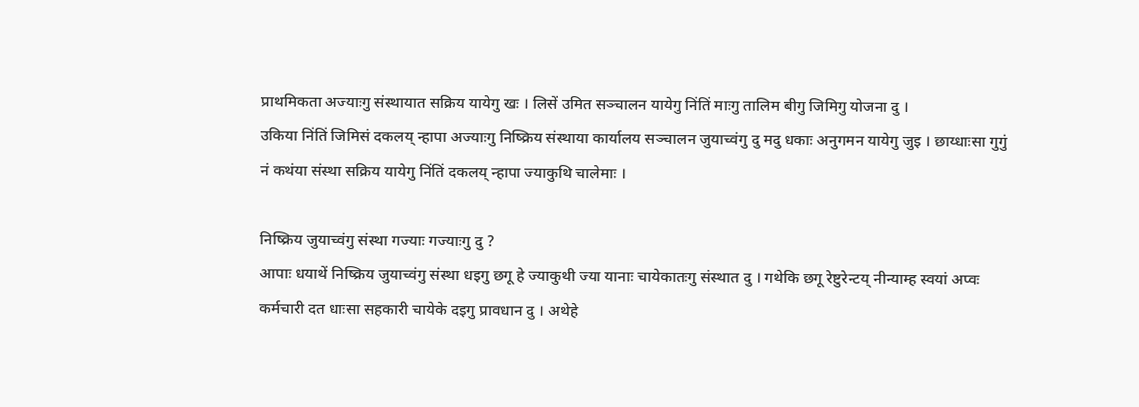प्राथमिकता अज्याःगु संस्थायात सक्रिय यायेगु खः । लिसें उमित सञ्चालन यायेगु निंतिं माःगु तालिम बीगु जिमिगु योजना दु ।
उकिया निंतिं जिमिसं दकलय् न्हापा अज्याःगु निष्क्रिय संस्थाया कार्यालय सञ्चालन जुयाच्वंगु दु मदु धकाः अनुगमन यायेगु जुइ । छाय्धाःसा गुगुं नं कथंया संस्था सक्रिय यायेगु निंतिं दकलय् न्हापा ज्याकुथि चालेमाः ।

निष्क्रिय जुयाच्वंगु संस्था गज्याः गज्याःगु दु ?
आपाः धयाथें निष्क्रिय जुयाच्वंगु संस्था धइगु छगू हे ज्याकुथी ज्या यानाः चायेकातःगु संस्थात दु । गथेकि छगू रेष्टुरेन्टय् नीन्याम्ह स्वयां अप्वः कर्मचारी दत धाःसा सहकारी चायेके दइगु प्रावधान दु । अथेहे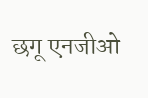छगू एनजीओ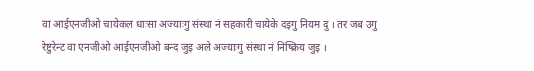वा आईएनजीओ चायेकल धाःसा अज्याःगु संस्था नं सहकारी चायेके दइगु नियम दु । तर जब उगु रेष्टुरेन्ट वा एनजीओ आईएनजीओ बन्द जुइ अले अज्याःगु संस्था नं निष्क्रिय जुइ ।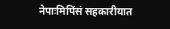नेपाःमिपिंसं सहकारीयात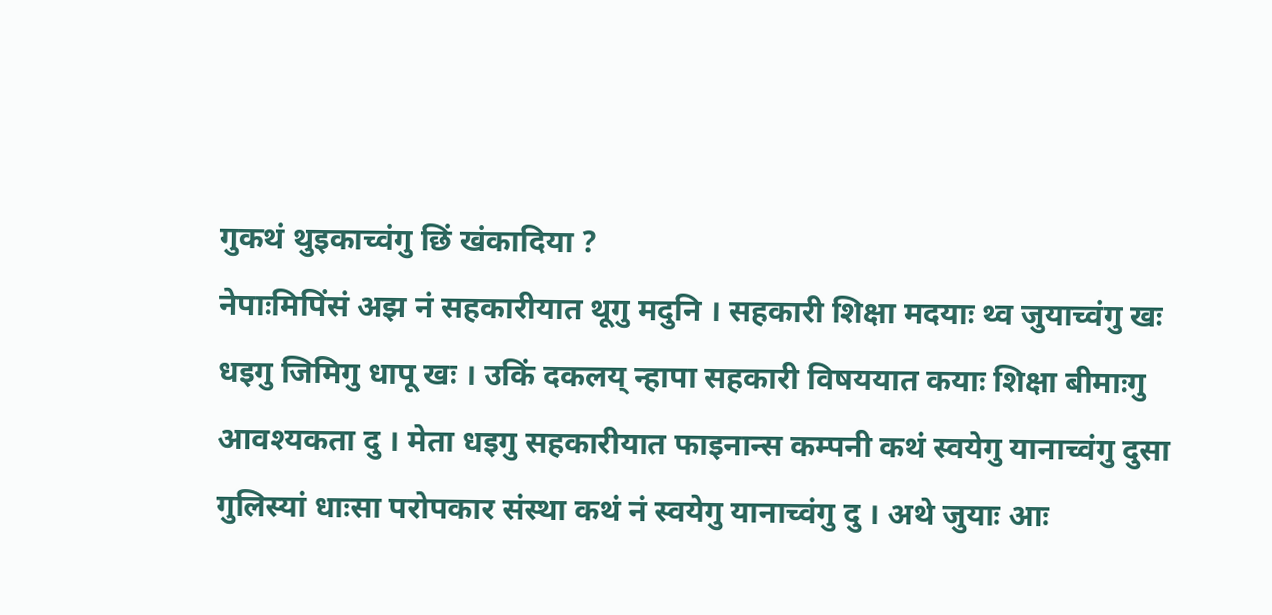गुकथं थुइकाच्वंगु छिं खंकादिया ?
नेपाःमिपिंसं अझ नं सहकारीयात थूगु मदुनि । सहकारी शिक्षा मदयाः थ्व जुयाच्वंगु खः धइगु जिमिगु धापू खः । उकिं दकलय् न्हापा सहकारी विषययात कयाः शिक्षा बीमाःगु आवश्यकता दु । मेता धइगु सहकारीयात फाइनान्स कम्पनी कथं स्वयेगु यानाच्वंगु दुसा गुलिस्यां धाःसा परोपकार संस्था कथं नं स्वयेगु यानाच्वंगु दु । अथे जुयाः आः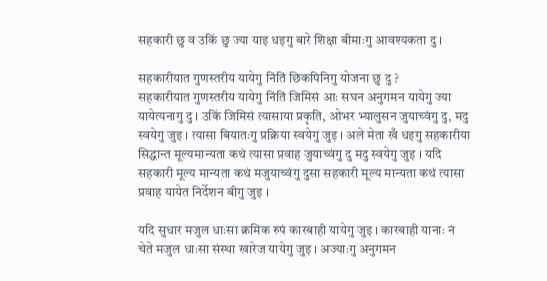सहकारी छु व उकिं छु ज्या याइ धइगु बारे शिक्षा बीमाःगु आवश्यकता दु ।

सहकारीयात गुणस्तरीय यायेगु निंतिं छिकपिनिगु योजना छु दु ?
सहकारीयात गुणस्तरीय यायेगु निंतिं जिमिसं आः सघन अनुगमन यायेगु ज्या यायेत्यनागु दु । उकिं जिमिसं त्यासाया प्रकृति, ओभर भ्यालुसन जुयाच्वंगु दु, मदु स्वयेगु जुइ । त्यासा बियातःगु प्रक्रिया स्वयेगु जुइ । अले मेता खँ धइगु सहकारीया सिद्धान्त मूल्यमान्यता कथं त्यासा प्रवाह जुयाच्वंगु दु मदु स्वयेगु जुइ । यदि सहकारी मूल्य मान्यता कथं मजुयाच्वंगु दुसा सहकारी मूल्य मान्यता कथं त्यासा प्रवाह यायेत निर्देशन बीगु जुइ ।

यदि सुधार मजुल धाःसा क्रमिक रुपं कारबाही यायेगु जुइ । कारबाही यानाः नं चेते मजुल धाःसा संस्था खारेज यायेगु जुइ । अज्याःगु अनुगमन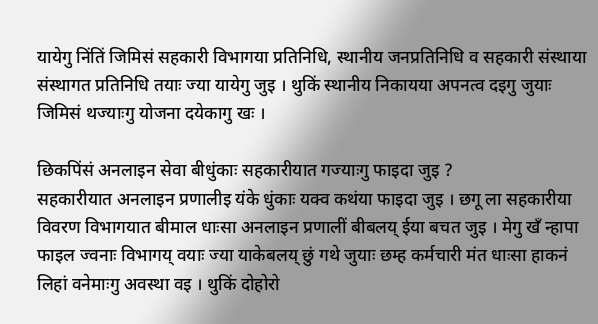यायेगु निंतिं जिमिसं सहकारी विभागया प्रतिनिधि, स्थानीय जनप्रतिनिधि व सहकारी संस्थाया संस्थागत प्रतिनिधि तयाः ज्या यायेगु जुइ । थुकिं स्थानीय निकायया अपनत्व दइगु जुयाः जिमिसं थज्याःगु योजना दयेकागु खः ।

छिकपिंसं अनलाइन सेवा बीधुंकाः सहकारीयात गज्याःगु फाइदा जुइ ?
सहकारीयात अनलाइन प्रणालीइ यंके धुंकाः यक्व कथंया फाइदा जुइ । छगू ला सहकारीया विवरण विभागयात बीमाल धाःसा अनलाइन प्रणालीं बीबलय् ईया बचत जुइ । मेगु खँ न्हापा फाइल ज्वनाः विभागय् वयाः ज्या याकेबलय् छुं गथे जुयाः छम्ह कर्मचारी मंत धाःसा हाकनं लिहां वनेमाःगु अवस्था वइ । थुकिं दोहोरो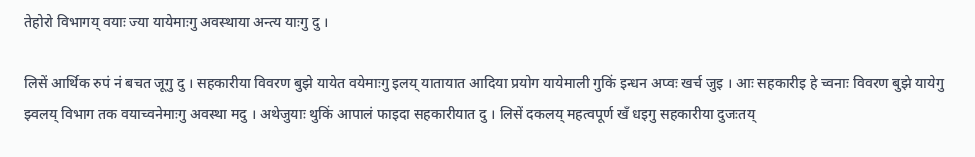तेहोरो विभागय् वयाः ज्या यायेमाःगु अवस्थाया अन्त्य याःगु दु ।

लिसें आर्थिक रुपं नं बचत जूगु दु । सहकारीया विवरण बुझे यायेत वयेमाःगु इलय् यातायात आदिया प्रयोग यायेमाली गुकिं इन्धन अप्वः खर्च जुइ । आः सहकारीइ हे च्वनाः विवरण बुझे यायेगु झ्वलय् विभाग तक वयाच्वनेमाःगु अवस्था मदु । अथेजुयाः थुकिं आपालं फाइदा सहकारीयात दु । लिसें दकलय् महत्वपूर्ण खँ धइगु सहकारीया दुजःतय्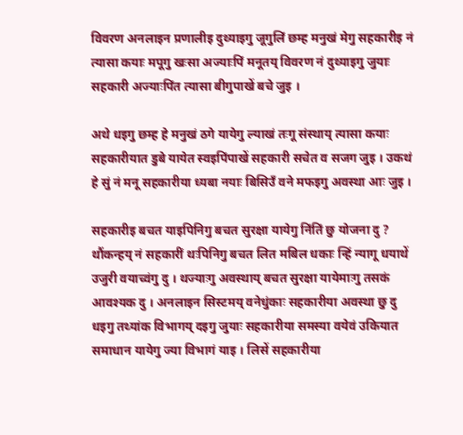विवरण अनलाइन प्रणालीइ दुथ्याइगु जूगुलिं छम्ह मनुखं मेगु सहकारीइ नं त्यासा कयाः मपूगु खःसा अज्याःपिं मनूतय् विवरण नं दुथ्याइगु जुयाः सहकारी अज्याःपिंत त्यासा बीगुपाखें बचे जुइ ।

अथे धइगु छम्ह हे मनुखं ठगे यायेगु ल्याखं तःगू संस्थाय् त्यासा कयाः सहकारीयात डुबे यायेत स्वइपिंपाखें सहकारी सचेत व सजग जुइ । उकथं हे सुं नं मनू सहकारीया ध्यबा नयाः बिसिउँ वने मफइगु अवस्था आः जुइ ।

सहकारीइ बचत याइपिनिगु बचत सुरक्षा यायेगु निंतिं छु योजना दु ?
थौंकन्हय् नं सहकारीं थःपिनिगु बचत लित मबिल धकाः न्हिं न्यागू धयाथें उजुरी वयाच्वंगु दु । थज्याःगु अवस्थाय् बचत सुरक्षा यायेमाःगु तसकं आवश्यक दु । अनलाइन सिस्टमय् वनेधुंकाः सहकारीया अवस्था छु दु धइगु तथ्यांक विभागय् दइगु जुयाः सहकारीया समस्या वयेवं उकियात समाधान यायेगु ज्या विभागं याइ । लिसें सहकारीया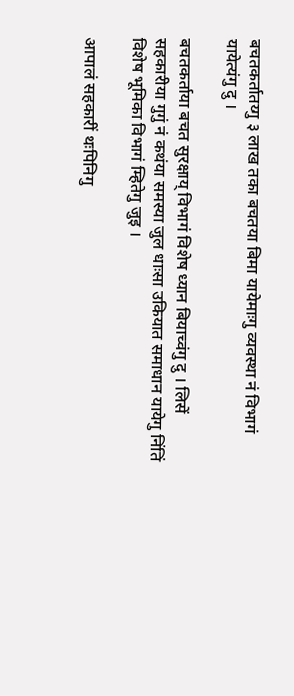बचतकर्तातय्गु ३ लाख तका बचतया बिमा यायेमाःगु व्यवस्था नं विभागं यायेत्यंगु दु ।

बचतकर्ताया बचत सुरक्षाय् विभागं विशेष ध्यान बियाच्वंगु दु । लिसें सहकारीया गुगुं नं कथंया समस्या जुल धाःसा उकियात समाधान यायेगु निंतिं विशेष भूमिका विभागं म्हितेगु जुइ ।

आपालं सहकारीं थःपिनिगु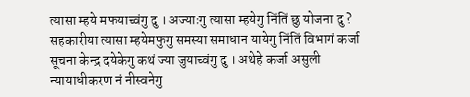त्यासा म्हये मफयाच्वंगु दु । अज्याःगु त्यासा म्हयेगु निंतिं छु योजना दु ?
सहकारीया त्यासा म्हयेमफुगु समस्या समाधान यायेगु निंतिं विभागं कर्जा सूचना केन्द्र दयेकेगु कथं ज्या जुयाच्वंगु दु । अथेहे कर्जा असुली न्यायाधीकरण नं नीस्वनेगु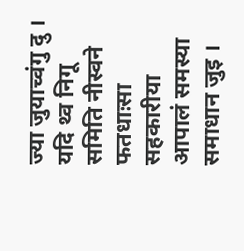ज्या जुयाच्वंगु दु । यदि थ्व निगू समिति नीस्वने फतधाःसा सहकारीया आपालं समस्या समाधान जुइ ।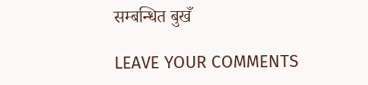सम्बन्धित बुखँ

LEAVE YOUR COMMENTS